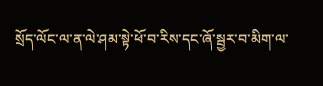སྲོད་ལོང་ལ་ན་ལེ་ཤམ་སྟེ་ཕོ་བ་རིས་དང་ཞོ་སྦྱར་བ་མིག་ལ་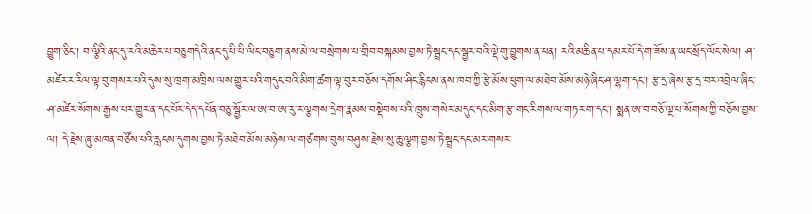བྱུག་ཅིང་། བ་ལྕིའི་ནང་དུ་རའི་མཆེར་པ་བཅུགདེའི་ནང་དུ་པི་པི་ལིང་བཅུག་ནས་མེ་ལ་བསྲེགས་པ་གྲིབ་བསྐམས་བྱས་ཏེ་སྦྲང་དང་སྦྱར་བའི་ལྡེ་གུ་བྱུགས་ན་ཕན། རའི་མཆིན་པ་དམར་པོ་དེ་ག་ཟོས་ན་ཡང་སྲོད་ལོང་སེལ། ཤ་མཛེར་ར་རིལ་ལྟ་བུ་གསར་པའི་དུས་སུ་ཁྲག་མཁྲིས་ལས་གྱུར་པའི་གདུང་བའི་མིག་ཚག་ལྟ་བུར་བཅོས་དགོས་ཤིང་རྙིངས་ནས་ཁབ་ཀྱི་རྩེ་མོས་ཕུག་ལ་མཐེབ་མོས་མཉེ་ཞིང་ཤ་ལྷག་དང་། རྩ་དྲ་ཞེས་རྩ་དྲ་བར་འབྲེལ་ཞིང་ཤ་མཛེར་སོགས་རྒྱས་པར་གྱུར་ན་དང་པོར་དེད་དཔོན་བཅུ་སྦྱོར་ལ་ཨ་བ་ཨ་རུ་ར་ལྕགས་དྲེག་རྣམས་བསྡེབས་པའི་ཁྲུས་གསེར་མདུང་དང་མིག་རྩ་གང་རིགས་ལ་གཏར་ག་དང་། སྨན་ཨ་བ་བཅོ་ལྔ་པ་སོགས་ཀྱི་བཅོས་བྱས་ལ། དེ་རྗེས་ཞུ་མཁན་བཙོས་པའི་རླངས་དུགས་བྱས་ཏེ་མཐེབ་མོས་མཉེས་ལ་གཙགས་བུས་བཤུས་རྗེས་སུ་ཆུ་ལྕག་བྱས་ཏེ་སྦྲང་དང་མར་གསར་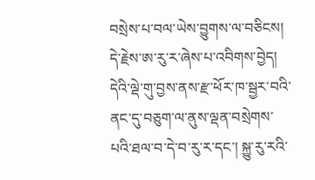བསྲེས་པ་བལ་ཡེས་བྱུགས་ལ་བཅིངས། དེ་རྗེས་ཨ་རུ་ར་ཞེས་པ་འབིགས་བྱེད། དེའི་ལྡེ་གུ་བྱས་ནས་རྫ་ཕོར་ཁ་སྦྱར་བའི་ནང་དུ་བཅུག་ལ་ནུས་ལྡན་བསྲེགས་པའི་ཐལ་བ་དེ་བ་རུ་ར་དང་། སྐྱུ་རུ་རའི་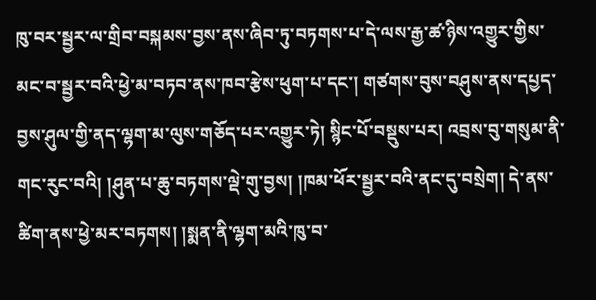ཁུ་བར་སྦྱར་ལ་གྲིབ་བསྐམས་བྱས་ནས་ཞིབ་ཏུ་བཏགས་པ་དེ་ལས་རྒྱ་ཚ་ཉིས་འགྱུར་གྱིས་མང་བ་སྦྱར་བའི་ཕྱེ་མ་བཏབ་ནས་ཁབ་རྩེས་ཕུག་པ་དང་། གཙགས་བུས་བཤུས་ནས་དཔྱད་བྱས་ཤུལ་གྱི་ནད་ལྷག་མ་ལུས་གཅོད་པར་འགྱུར་ཏེ། སྙིང་པོ་བསྡུས་པར། འབྲས་བུ་གསུམ་ནི་གང་རུང་བའི། །ཤུན་པ་ཆུ་བཏགས་ལྡེ་གུ་བྱས། །ཁམ་ཕོར་སྦྱར་བའི་ནང་དུ་བསྲེག། དེ་ནས་ཚིག་ནས་ཕྱེ་མར་བཏགས། །སྨན་ནི་ལྷག་མའི་ཁུ་བ་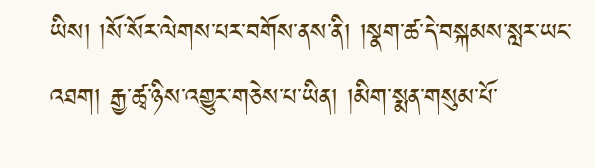ཡིས། །སོ་སོར་ལེགས་པར་བགོས་ནས་ནི། །སྣག་ཚ་དེ་བསྐམས་སླར་ཡང་འཐག། རྒྱ་ཚྭ་ཉིས་འགྱུར་གཅེས་པ་ཡིན། །མིག་སྨན་གསུམ་པོ་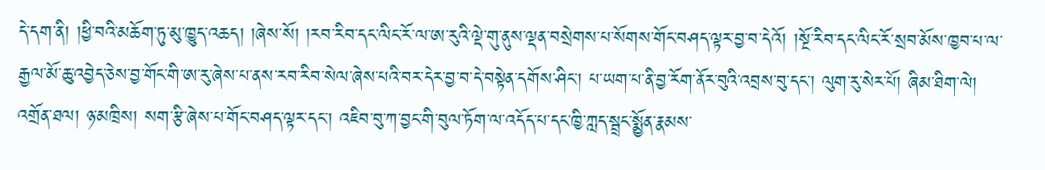དེ་དག་ནི། །ཕྱི་བའི་མཆོག་ཏུ་མུ་ཁྱུད་འཆད། །ཞེས་སོ། །རབ་རིབ་དང་ལིང་རོ་ལ་ཨ་རུའི་ལྡེ་གུ་ནུས་ལྡན་བསྲེགས་པ་སོགས་གོང་བཤད་ལྟར་བྱ་བ་དེའོ། །སྔོ་རིབ་དང་ལིང་རོ་སྲབ་མོས་ཁྱབ་པ་ལ་རྒྱལ་མོ་ཆུ་འབྱེད་ཅེས་བྱ་གོང་གི་ཨ་རུ་ཞེས་པ་ནས་རབ་རིབ་སེལ་ཞེས་པའི་བར་དེར་བྱ་བ་དེ་བསྟེན་དགོས་ཤིང་། པ་ཡག་པ་ནི་བྱ་རོག་ནོར་བུའི་འབྲས་བུ་དང་། ལུག་རུ་སེར་པོ། ཞིམ་ཐིག་ལེ། འགྲོན་ཐལ། ཉ་མཁྲིས། སག་རྩི་ཞེས་པ་གོང་བཤད་ལྟར་དང་། འཇིབ་བུ་ཀ་བྱང་གི་བུལ་ཏོག་ལ་འདོད་པ་དང་ཁྱི་ཀླད་སྦྲང་སྨྱོན་རྣམས་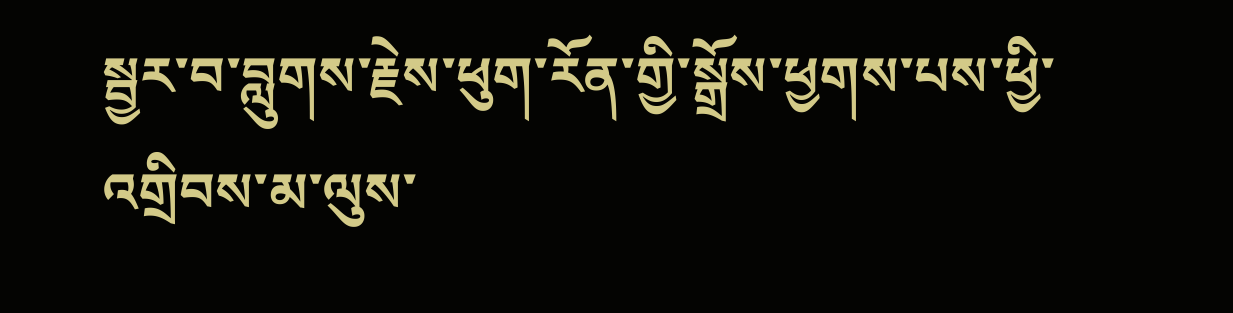སྦྱར་བ་བླུགས་རྗེས་ཕུག་རོན་གྱི་སྒྲོས་ཕྱགས་པས་ཕྱི་འགྲིབས་མ་ལུས་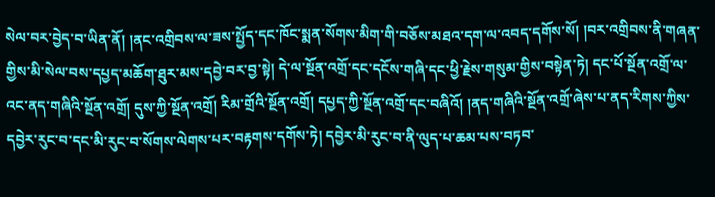སེལ་བར་བྱེད་བ་ཡིན་ནོ། །ནང་འགྲིབས་ལ་ཟས་སྤྱོད་དང་ཁོང་སྨན་སོགས་མིག་གི་བཅོས་མཐའ་དག་ལ་འབད་དགོས་སོ། །བར་འགྲིབས་ནི་གཞན་གྱིས་མི་སེལ་བས་དཔྱད་མཆོག་ཐུར་མས་དབྱེ་བར་བྱ་སྟེ། དེ་ལ་སྔོན་འགྲོ་དང་དངོས་གཞི་དང་ཕྱི་རྗེས་གསུམ་གྱིས་བསྟེན་ཏེ། དང་པོ་སྔོན་འགྲོ་ལ་འང་ནད་གཞིའི་སྔོན་འགྲོ། དུས་ཀྱི་སྔོན་འགྲོ། རིམ་གྲོའི་སྔོན་འགྲོ། དཔྱད་ཀྱི་སྔོན་འགྲོ་དང་བཞིའོ། །ནད་གཞིའི་སྔོན་འགྲོ་ཞེས་པ་ནད་རིགས་ཀྱིས་དབྱེར་རུང་བ་དང་མི་རུང་བ་སོགས་ལེགས་པར་བརྟགས་དགོས་ཏེ། དབྱེར་མི་རུང་བ་ནི་ལུད་པ་ཆམ་པས་བཏབ་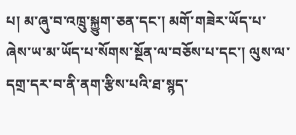པ། མ་ཞུ་བ་འཁྲུ་སྐྱུག་ཅན་དང་། མགོ་གཟེར་ཡོད་པ་ཞེས་ཡ་མ་ཡོད་པ་སོགས་སྔོན་ལ་བཅོས་པ་དང་། ལུས་ལ་དགྲ་དར་བ་ནི་ནག་རྩིས་པའི་ཐ་སྙད་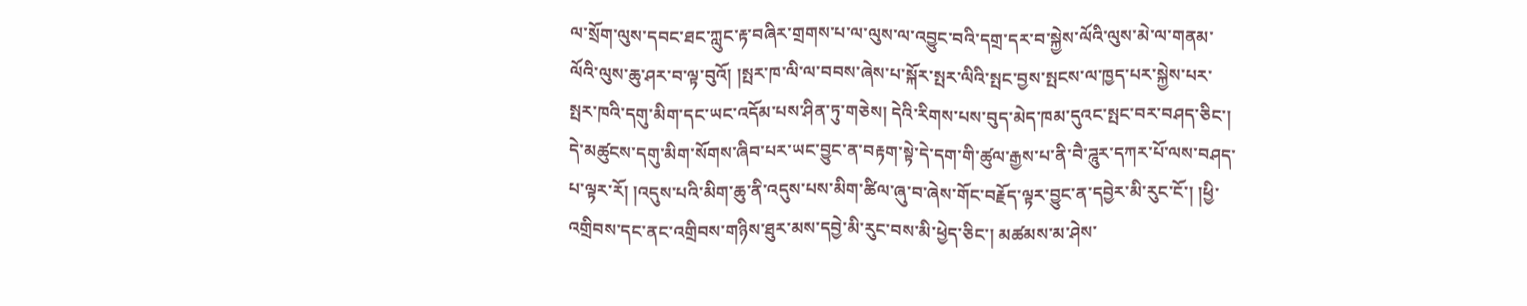ལ་སྲོག་ལུས་དབང་ཐང་ཀླུང་རྟ་བཞིར་གྲགས་པ་ལ་ལུས་ལ་འབྱུང་བའི་དགྲ་དར་བ་སྐྱེས་ལོའི་ལུས་མེ་ལ་གནམ་ལོའི་ལུས་ཆུ་ཤར་བ་ལྟ་བུའོ། །སྤར་ཁ་ལི་ལ་བབས་ཞེས་པ་སྐོར་སྤར་ལིའི་སྤང་བྱས་སྤངས་ལ་ཁྱད་པར་སྐྱེས་པར་སྤར་ཁའི་དགུ་མིག་དང་ཡང་འདོམ་པས་ཤིན་ཏུ་གཅེས། དེའི་རིགས་པས་བུད་མེད་ཁམ་དུའང་སྤང་བར་བཤད་ཅིང་། དེ་མཚུངས་དགུ་མིག་སོགས་ཞིབ་པར་ཡང་བྱུང་ན་བརྟག་སྟེ་དེ་དག་གི་ཚུལ་རྒྱས་པ་ནི་བཻ་ཌཱུར་དཀར་པོ་ལས་བཤད་པ་ལྟར་རོ། །འདུས་པའི་མིག་ཆུ་ནི་འདུས་པས་མིག་ཚིལ་ཞུ་བ་ཞེས་གོང་བརྗོད་ལྟར་བྱུང་ན་དབྱེར་མི་རུང་ངོ་། །ཕྱི་འགྲིབས་དང་ནང་འགྲིབས་གཉིས་ཐུར་མས་དབྱེ་མི་རུང་བས་མི་ཕྱེད་ཅིང་། མཚམས་མ་ཤེས་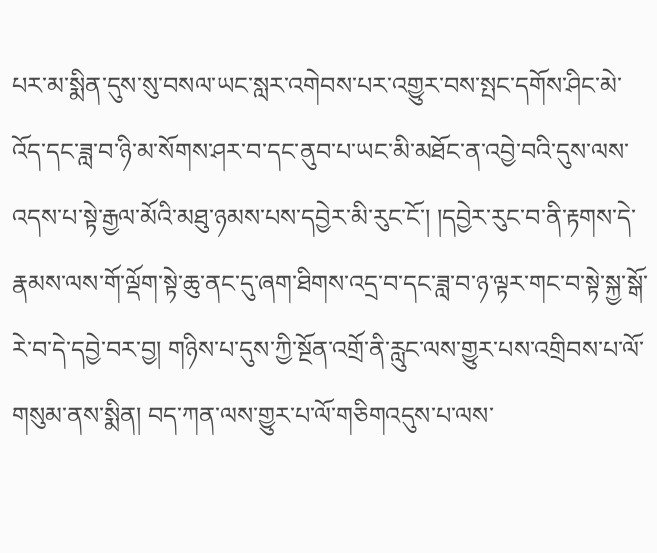པར་མ་སྨིན་དུས་སུ་བསལ་ཡང་སླར་འགེབས་པར་འགྱུར་བས་སྤང་དགོས་ཤིང་མེ་འོད་དང་ཟླ་བ་ཉི་མ་སོགས་ཤར་བ་དང་ནུབ་པ་ཡང་མི་མཐོང་ན་འབྱེ་བའི་དུས་ལས་འདས་པ་སྟེ་རྒྱལ་མོའི་མཐུ་ཉམས་པས་དབྱེར་མི་རུང་ངོ་། །དབྱེར་རུང་བ་ནི་རྟགས་དེ་རྣམས་ལས་གོ་ལྡོག་སྟེ་ཆུ་ནང་དུ་ཞག་ཐིགས་འདྲ་བ་དང་ཟླ་བ་ཉ་ལྟར་གང་བ་སྟེ་སྐྱ་སྒོ་རེ་བ་དེ་དབྱེ་བར་བྱ། གཉིས་པ་དུས་ཀྱི་སྔོན་འགྲོ་ནི་རླུང་ལས་གྱུར་པས་འགྲིབས་པ་ལོ་གསུམ་ནས་སྨིན། བད་ཀན་ལས་གྱུར་པ་ལོ་གཅིགའདུས་པ་ལས་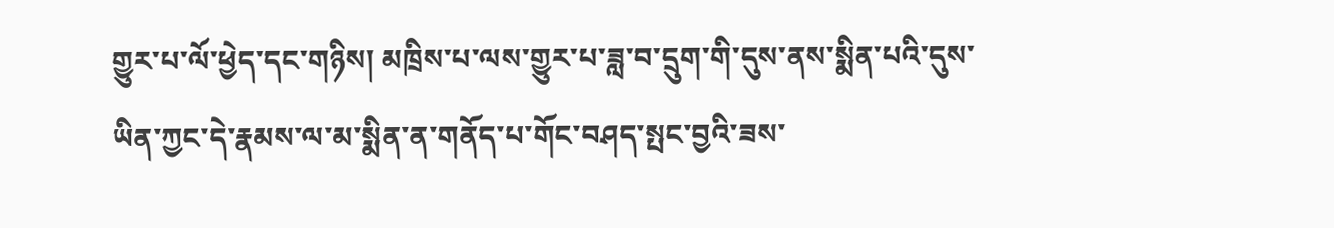གྱུར་པ་ལོ་ཕྱེད་དང་གཉིས། མཁྲིས་པ་ལས་གྱུར་པ་ཟླ་བ་དྲུག་གི་དུས་ནས་སྨིན་པའི་དུས་ཡིན་ཀྱང་དེ་རྣམས་ལ་མ་སྨིན་ན་གནོད་པ་གོང་བཤད་སྤང་བྱའི་ཟས་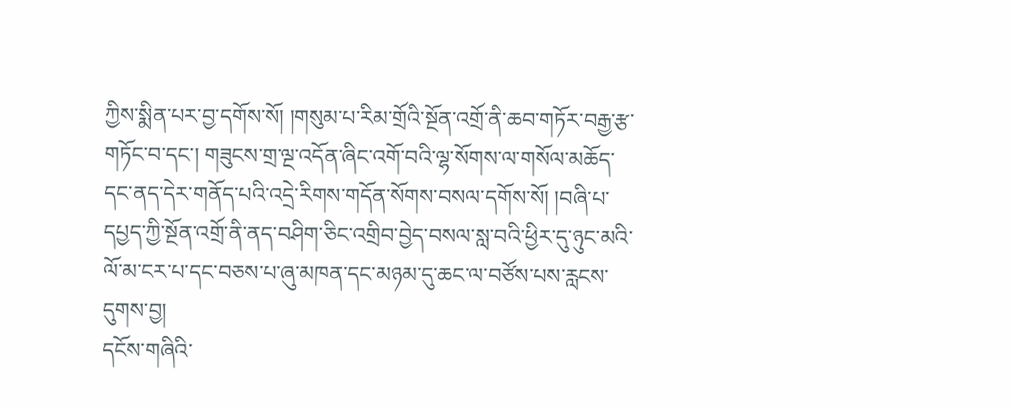ཀྱིས་སྨིན་པར་བྱ་དགོས་སོ། །གསུམ་པ་རིམ་གྲོའི་སྔོན་འགྲོ་ནི་ཆབ་གཏོར་བརྒྱ་རྩ་གཏོང་བ་དང་། གཟུངས་གྲ་ལྔ་འདོན་ཞིང་འགོ་བའི་ལྷ་སོགས་ལ་གསོལ་མཆོད་དང་ནད་དེར་གནོད་པའི་འདྲེ་རིགས་གདོན་སོགས་བསལ་དགོས་སོ། །བཞི་པ་དཔྱད་ཀྱི་སྔོན་འགྲོ་ནི་ནད་བཤིག་ཅིང་འགྲིབ་བྱེད་བསལ་སླ་བའི་ཕྱིར་དུ་ཉུང་མའི་ལོ་མ་ངར་པ་དང་བཅས་པ་ཞུ་མཁན་དང་མཉམ་དུ་ཆང་ལ་བཙོས་པས་རླངས་དུགས་བྱ།
དངོས་གཞིའི་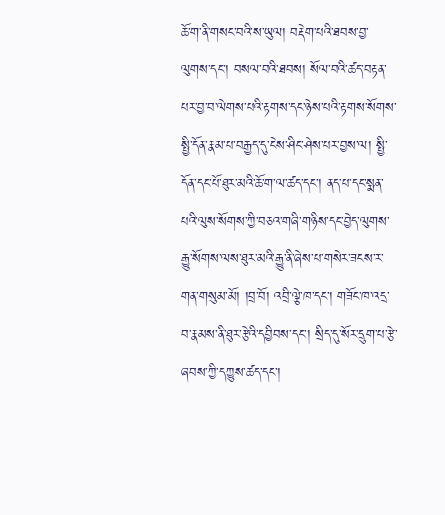ཆོ་ག་ནི་གསང་བའི་ས་ཡུལ། བརྡེག་པའི་ཐབས་བྱ་ལུགས་དང་། བསལ་བའི་ཐབས། སོལ་བའི་ཚད་བརྟན་པར་བྱ་བ་ལེགས་པའི་རྟགས་དང་ཉེས་པའི་རྟགས་སོགས་སྤྱི་དོན་རྣམ་པ་བརྒྱད་དུ་ངེས་ཤིང་ཤེས་པར་བྱས་ལ། སྤྱི་དོན་དང་པོ་ཐུར་མའི་ཆོ་ག་ལ་ཚད་དང་། ནད་པ་དང་སྨན་པའི་ལུས་སོགས་ཀྱི་བཅའ་གཞི་གཉིས་དང་བྱེད་ལུགས་རྒྱུ་སོགས་ལས་ཐུར་མའི་རྒྱུ་ནི་ཞེས་པ་གསེར་ཟངས་ར་གན་གསུམ་མོ། །བྲ་བོ། འབྲི་ལྕེ་ཁ་དང་། གཟོང་ཁ་འདྲ་བ་རྣམས་ནི་ཐུར་རྩེའི་དབྱིབས་དང་། སྲིད་དུ་སོར་དྲུག་པ་རྩེ་ཞབས་ཀྱི་དཀྱུས་ཚད་དང་།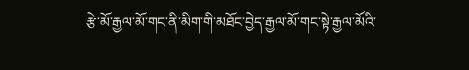རྩེ་མོ་རྒྱལ་མོ་གང་ནི་མིག་གི་མཐོང་བྱེད་རྒྱལ་མོ་གང་སྟེ་རྒྱལ་མོའི་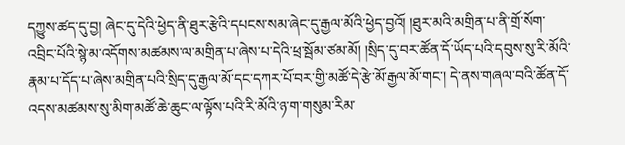དཀྱུས་ཚད་དུ་བྱ། ཞེང་དུ་དེའི་ཕྱེད་ནི་ཐུར་རྩེའི་དཔངས་སམ་ཞེང་དུ་རྒྱལ་མོའི་ཕྱེད་བྱའོ། །ཐུར་མའི་མགྲིན་པ་ནི་གྲོ་སོག་འབྲིང་པོའི་སྙེ་མ་འདོགས་མཚམས་ལ་མགྲིན་པ་ཞེས་པ་དེའི་ཕྲ་སྦོམ་ཙམ་མོ། །སྲིད་དུ་བར་ཚོན་དོ་ཡོད་པའི་དབུས་སུ་རི་མོའི་རྣམ་པ་དོད་པ་ཞེས་མགྲིན་པའི་སྲིད་དུ་རྒྱལ་མོ་དང་དཀར་པོ་བར་གྱི་མཚོ་དེ་རྩེ་མོ་རྒྱལ་མོ་གང་། དེ་ནས་གཞལ་བའི་ཚོན་དོ་འདས་མཚམས་སུ་མིག་མཚོ་ཆེ་ཆུང་ལ་ལྟོས་པའི་རི་མོའི་ཉ་ག་གསུམ་རིམ་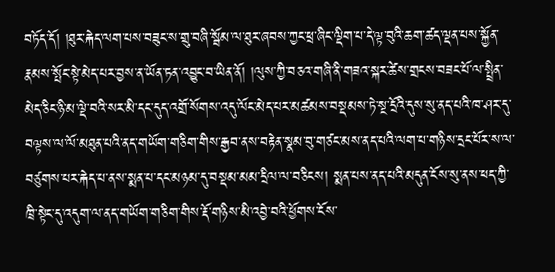བཏོད་དོ། །ཐུར་རྐེད་ལག་པས་བཟུང་ས་གྲུ་བཞི་སྦོམ་ལ་ཐུར་ཞབས་ཀྱང་ཕྲ་ཞིང་ལྡིག་པ་དེ་ལྟ་བུའི་ཆག་ཚད་ལྡན་པས་སྐྱོན་རྣམས་སྤོང་སྟེ་མེད་པར་བྱས་ན་ཡོན་ཏན་འབྱུང་བ་ཡིན་ནོ། །ལུས་ཀྱི་བཅའ་གཞི་ནི་གཟའ་སྐར་ཚེས་གྲངས་བཟང་པོ་ལ་སྤྲིན་མེད་ཅིང་ཉི་མ་ལྡེ་བའི་སར་མི་དང་དུད་འགྲོ་སོགས་འདུ་ལོང་མེད་པར་མཚམས་བསྡམས་ཏེ་སྔ་དྲོའི་དུས་སུ་ནད་པའི་ཁ་ཤར་དུ་བལྟས་ལ་ལོ་མཐུན་པའི་ནད་གཡོག་གཅིག་གིས་རྒྱབ་ནས་བརྟེན་སྣམ་བུ་གཙང་མས་ནད་པའི་ལག་པ་གཉིས་དྲང་པོར་ས་ལ་བཙུགས་པར་རྐེད་པ་ནས་སྨན་པ་དང་མཉམ་དུ་བསྡམ་མམ་དྲིལ་ལ་བཅིངས། སྨན་པས་ནད་པའི་མདུན་ངོས་སུ་ནས་ཕད་ཀྱི་ཁྲི་སྟེང་དུ་འདུག་ལ་ནད་གཡོག་གཅིག་གིས་རྡོ་གཉིས་མི་འབྱེ་བའི་ཕྱོགས་ངོས་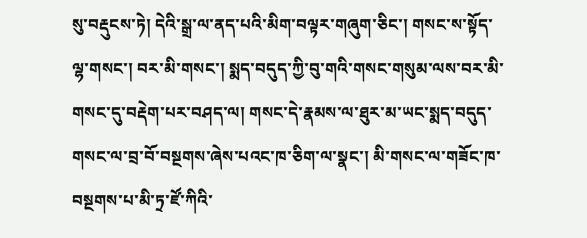སུ་བརྡུངས་ཏེ། དེའི་སྒྲ་ལ་ནད་པའི་མིག་བལྟར་གཞུག་ཅིང་། གསང་ས་སྟོད་ལྷ་གསང་། བར་མི་གསང་། སྨད་བདུད་ཀྱི་བུ་གའི་གསང་གསུམ་ལས་བར་མི་གསང་དུ་བརྡེག་པར་བཤད་ལ། གསང་དེ་རྣམས་ལ་ཐུར་མ་ཡང་སྨད་བདུད་གསང་ལ་བྲ་བོ་བསྔགས་ཞེས་པའང་ཁ་ཅིག་ལ་སྣང་། མི་གསང་ལ་གཟོང་ཁ་བསྔགས་པ་མི་ཏྲ་ཛོ་ཀིའི་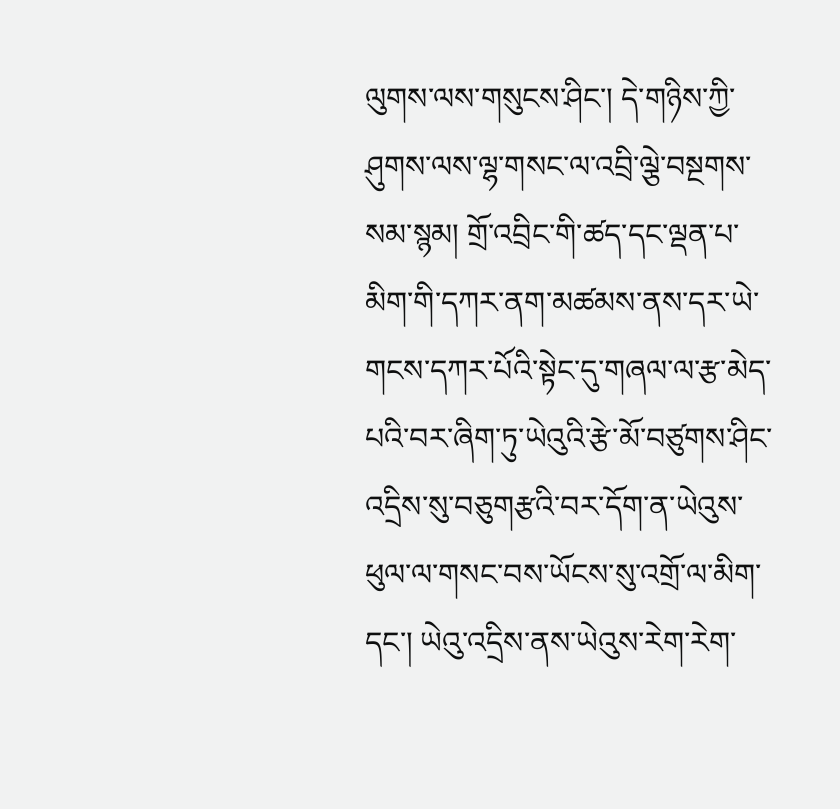ལུགས་ལས་གསུངས་ཤིང་། དེ་གཉིས་ཀྱི་ཤུགས་ལས་ལྷ་གསང་ལ་འབྲི་ལྕེ་བསྔགས་སམ་སྙམ། གྲོ་འབྲིང་གི་ཚད་དང་ལྡན་པ་མིག་གི་དཀར་ནག་མཚམས་ནས་དར་ཡེ་གངས་དཀར་པོའི་སྟེང་དུ་གཞལ་ལ་རྩ་མེད་པའི་བར་ཞིག་ཏུ་ཡེའུའི་རྩེ་མོ་བཙུགས་ཤིང་འདྲིས་སུ་བཅུགརྩའི་བར་དོག་ན་ཡེའུས་ཕུལ་ལ་གསང་བས་ཡོངས་སུ་འགྲོ་ལ་མིག་དང་། ཡེའུ་འདྲིས་ནས་ཡེའུས་རེག་རེག་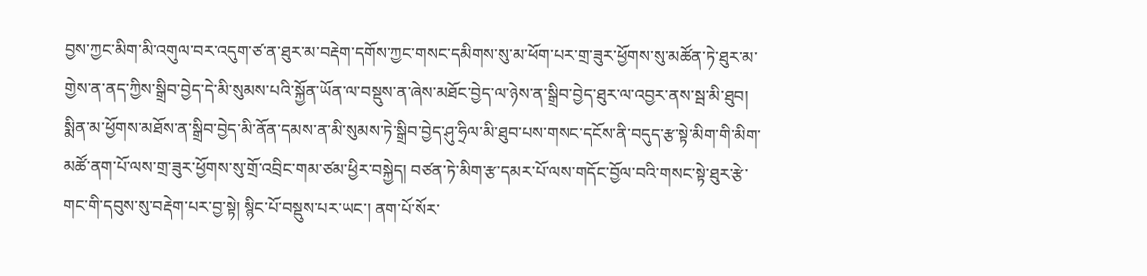བྱས་ཀྱང་མིག་མི་འགུལ་བར་འདུག་ཙ་ན་ཐུར་མ་བརྡེག་དགོས་ཀྱང་གསང་དམིགས་སུ་མ་ཕོག་པར་གྲ་ཟུར་ཕྱོགས་སུ་མཚོན་ཏེ་ཐུར་མ་གྱེས་ན་ནད་ཀྱིས་སྒྲིབ་བྱེད་དེ་མི་སུམས་པའི་སྐྱོན་ཡོན་ལ་བསྡུས་ན་ཞེས་མཐོང་བྱེད་ལ་ཉེས་ན་སྒྲིབ་བྱེད་ཐུར་ལ་འབྱར་ནས་སྦ་མི་ཐུབ། སྨིན་མ་ཕྱོགས་མཐོས་ན་སྒྲིབ་བྱེད་མི་ནོན་དམས་ན་མི་སུམས་ཏེ་སྒྲིབ་བྱེད་ཤུ་ཧྲིལ་མི་ཐུབ་པས་གསང་དངོས་ནི་བདུད་རྩ་སྟེ་མིག་གི་མིག་མཚོ་ནག་པོ་ལས་གྲ་ཟུར་ཕྱོགས་སུ་གྲོ་འབྲིང་གམ་ཙམ་ཕྱིར་བསྐྱེད། བཙན་ཏེ་མིག་རྩ་དམར་པོ་ལས་གདོང་བྱོལ་བའི་གསང་སྟེ་ཐུར་རྩེ་གང་གི་དབུས་སུ་བརྡེག་པར་བྱ་སྟེ། སྙིང་པོ་བསྡུས་པར་ཡང་། ནག་པོ་སོར་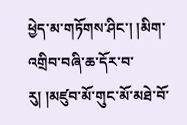ཕྱེད་མ་གཏོགས་ཤིང་། །མིག་འགྲིབ་བཞི་ཆ་དོར་བ་རུ། །མཛུབ་མོ་གུང་མོ་མཐེ་བོ་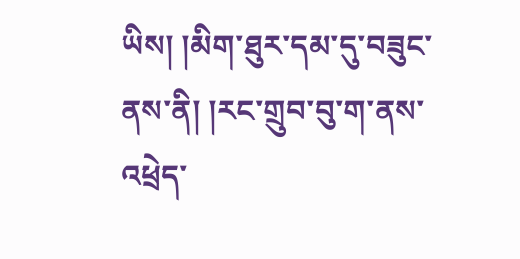ཡིས། །མིག་ཐུར་དམ་དུ་བཟུང་ནས་ནི། །རང་གྲུབ་བུ་ག་ནས་འཕྲེད་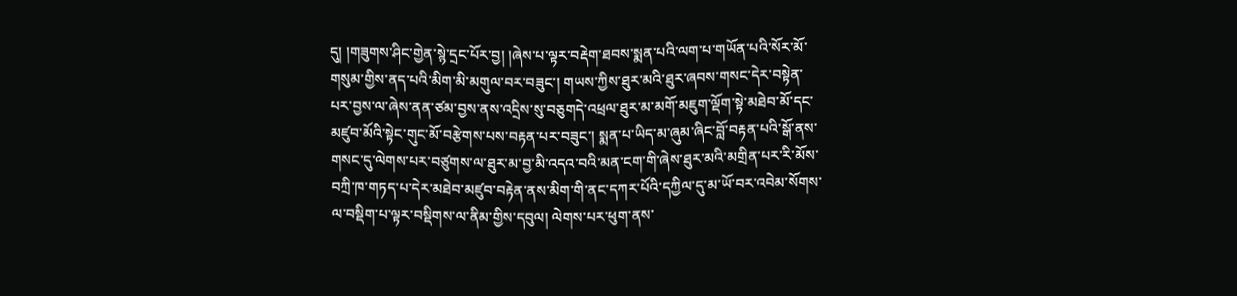དུ། །གཟུགས་ཤིང་གྱེན་སྙེ་དྲང་པོར་བྱ། །ཞེས་པ་ལྟར་བརྡེག་ཐབས་སྨན་པའི་ལག་པ་གཡོན་པའི་སོར་མོ་གསུམ་གྱིས་ནད་པའི་མིག་མི་མགུལ་བར་བཟུང་། གཡས་ཀྱིས་ཐུར་མའི་ཐུར་ཞབས་གསང་དེར་བསྟེན་པར་བྱས་ལ་ཞེས་ནན་ཙམ་བྱས་ནས་འདྲིས་སུ་བཅུགདེ་འཕྲལ་ཐུར་མ་མགོ་མཇུག་ལྡོག་སྟེ་མཐེབ་མོ་དང་མཛུབ་མོའི་སྟེང་གུང་མོ་བརྩེགས་པས་བརྟན་པར་བཟུང་། སྨན་པ་ཡིད་མ་ཞུམ་ཞིང་བློ་བརྟན་པའི་སྒོ་ནས་གསང་དུ་ལེགས་པར་བཙུགས་ལ་ཐུར་མ་བྱ་མི་འདའ་བའི་མན་ངག་གི་ཞེས་ཐུར་མའི་མགྲིན་པར་རི་མོས་བཀྲི་ཁ་གཏད་པ་དེར་མཐེབ་མཛུབ་བརྟེན་ནས་མིག་གི་ནང་དཀར་པོའི་དཀྱིལ་དུ་མ་ཡོ་བར་འབེམ་སོགས་ལ་བསྡིག་པ་ལྟར་བསྡིགས་ལ་ནིམ་གྱིས་དབུལ། ལེགས་པར་ཕུག་ནས་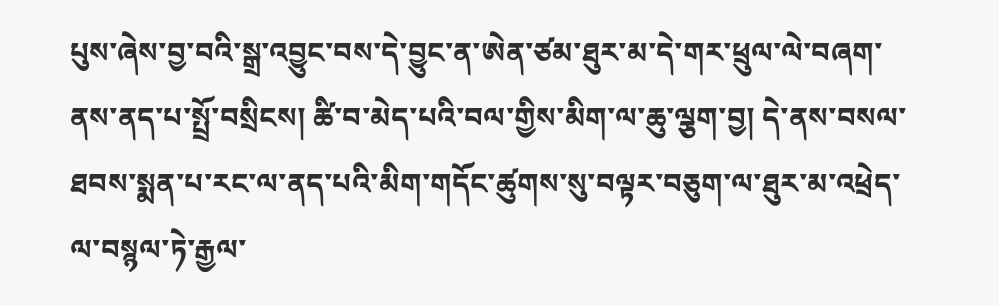པུས་ཞེས་བྱ་བའི་སྒྲ་འབྱུང་བས་དེ་བྱུང་ན་ཨེན་ཙམ་ཐུར་མ་དེ་གར་ཕྲུལ་ལེ་བཞག་ནས་ནད་པ་སྤྲོ་བསྲིངས། ཚི་བ་མེད་པའི་བལ་གྱིས་མིག་ལ་ཆུ་ལྕག་བྱ། དེ་ནས་བསལ་ཐབས་སྨན་པ་རང་ལ་ནད་པའི་མིག་གདོང་ཚུགས་སུ་བལྟར་བཅུག་ལ་ཐུར་མ་འཕྲེད་ལ་བསྙལ་ཏེ་རྒྱལ་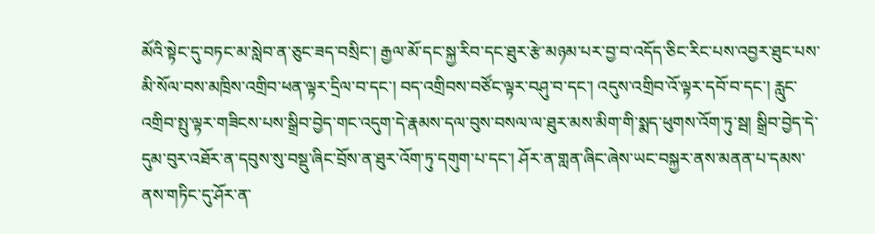མོའི་སྟེང་དུ་བཏང་མ་སླེབ་ན་ཅུང་ཟད་བསྲིང་། རྒྱལ་མོ་དང་སྐྱ་རིབ་དང་ཐུར་རྩེ་མཉམ་པར་བྱ་བ་འདོད་ཅིང་རིང་པས་འབྱར་ཐུང་པས་མི་སོལ་བས་མཁྲིས་འགྲིབ་ཕན་ལྟར་དྲིལ་བ་དང་། བད་འགྲིབས་བཙོང་ལྟར་བཤུ་བ་དང་། འདུས་འགྲིབ་འོ་ལྟར་དབོ་བ་དང་། རླུང་འགྲིབ་སྤུ་ལྟར་གཟིངས་པས་སྒྲིབ་བྱེད་གང་འདུག་དེ་རྣམས་དལ་བུས་བསལ་ལ་ཐུར་མས་མིག་གི་སྨད་ཕུགས་འོག་ཏུ་སྦ། སྒྲིབ་བྱེད་དེ་དུམ་བུར་འཐོར་ན་དབུས་སུ་བསྡུ་ཞིང་བྲོས་ན་ཐུར་འོག་ཏུ་དགུག་པ་དང་། ཤོར་ན་གླན་ཞིང་ཞེས་ཡང་བསྐྱར་ནས་མནན་པ་དམས་ནས་གཏིང་དུ་ཤོར་ན་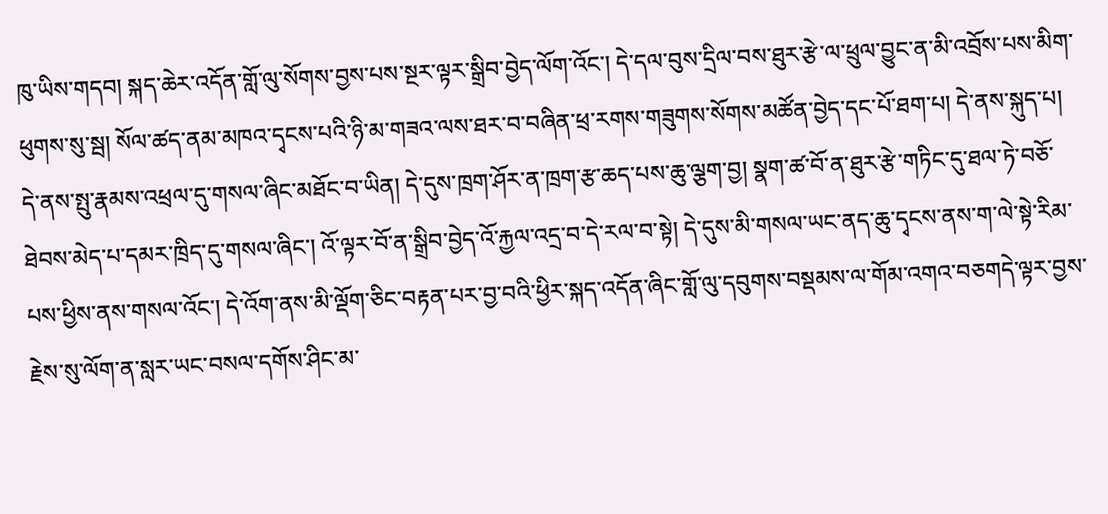ཁུ་ཡིས་གདབ། སྐད་ཆེར་འདོན་གློ་ལུ་སོགས་བྱས་པས་སྔར་ལྟར་སྒྲིབ་བྱེད་ལོག་འོང་། དེ་དལ་བུས་དྲིལ་བས་ཐུར་རྩེ་ལ་ཕྲུལ་བྱུང་ན་མི་འབྲོས་པས་མིག་ཕུགས་སུ་སྦ། སོལ་ཚད་ནམ་མཁའ་དྭངས་པའི་ཉི་མ་གཟའ་ལས་ཐར་བ་བཞིན་ཕྲ་རགས་གཟུགས་སོགས་མཚོན་བྱེད་དང་པོ་ཐག་པ། དེ་ནས་སྐུད་པ། དེ་ནས་སྤུ་རྣམས་འཕྲལ་དུ་གསལ་ཞིང་མཐོང་བ་ཡིན། དེ་དུས་ཁྲག་ཤོར་ན་ཁྲག་རྩ་ཆད་པས་ཆུ་ལྕག་བྱ། སྣག་ཚ་བོ་ན་ཐུར་རྩེ་གཏིང་དུ་ཐལ་ཏེ་བཅོ་ཐེབས་མེད་པ་དམར་ཁྲིད་དུ་གསལ་ཞིང་། འོ་ལྟར་བོ་ན་སྒྲིབ་བྱེད་འོ་རྐྱལ་འདྲ་བ་དེ་རལ་བ་སྟེ། དེ་དུས་མི་གསལ་ཡང་ནད་ཆུ་དྭངས་ནས་ག་ལེ་སྟེ་རིམ་པས་ཕྱིས་ནས་གསལ་འོང་། དེ་འོག་ནས་མི་ལྡོག་ཅིང་བརྟན་པར་བྱ་བའི་ཕྱིར་སྐད་འདོན་ཞིང་གློ་ལུ་དབུགས་བསྡམས་ལ་གོམ་འགའ་བཅགདེ་ལྟར་བྱས་རྗེས་སུ་ལོག་ན་སླར་ཡང་བསལ་དགོས་ཤིང་མ་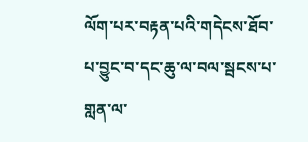ལོག་པར་བརྟན་པའི་གདེངས་ཐོབ་པ་བྱུང་བ་དང་ཆུ་ལ་བལ་སྦངས་པ་གླན་ལ་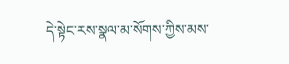དེ་སྟེང་རས་སྣལ་མ་སོགས་ཀྱིས་མས་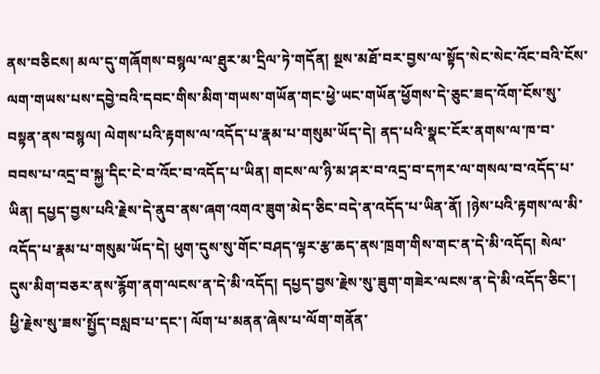ནས་བཅིངས། མལ་དུ་གཞོགས་བསྙལ་ལ་ཐུར་མ་དྲིལ་ཏེ་གདོན། སྔས་མཐོ་བར་བྱས་ལ་སྟོད་སེང་སེང་འོང་བའི་ངོས་ལག་གཡས་པས་དབྱེ་བའི་དབང་གིས་མིག་གཡས་གཡོན་གང་ཕྱེ་ཡང་གཡོན་ཕྱོགས་དེ་ཅུང་ཟད་འོག་ངོས་སུ་བསྟན་ནས་བསྙལ། ལེགས་པའི་རྟགས་ལ་འདོད་པ་རྣམ་པ་གསུམ་ཡོད་དེ། ནད་པའི་སྣང་ངོར་ནགས་ལ་ཁ་བ་བབས་པ་འདྲ་བ་སྐྱ་དིང་ངེ་བ་འོང་བ་འདོད་པ་ཡིན། གངས་ལ་ཉི་མ་ཤར་བ་འདྲ་བ་དཀར་ལ་གསལ་བ་འདོད་པ་ཡིན། དཔྱད་བྱས་པའི་རྗེས་དེ་ནུབ་ནས་ཞག་འགའ་ཟུག་མེད་ཅིང་བདེ་ན་འདོད་པ་ཡིན་ནོ། །ཉེས་པའི་རྟགས་ལ་མི་འདོད་པ་རྣམ་པ་གསུམ་ཡོད་དེ། ཕུག་དུས་སུ་གོང་བཤད་ལྟར་རྩ་ཆད་ནས་ཁྲག་གིས་གང་ན་དེ་མི་འདོད། སེལ་དུས་མིག་བཅར་ནས་རྙོག་ནག་ལངས་ན་དེ་མི་འདོད། དཔྱད་བྱས་རྗེས་སུ་ཟུག་གཟེར་ལངས་ན་དེ་མི་འདོད་ཅིང་།
ཕྱི་རྗེས་སུ་ཟས་སྤྱོད་བསླབ་པ་དང་། ལོག་པ་མནན་ཞེས་པ་ལོག་གནོན་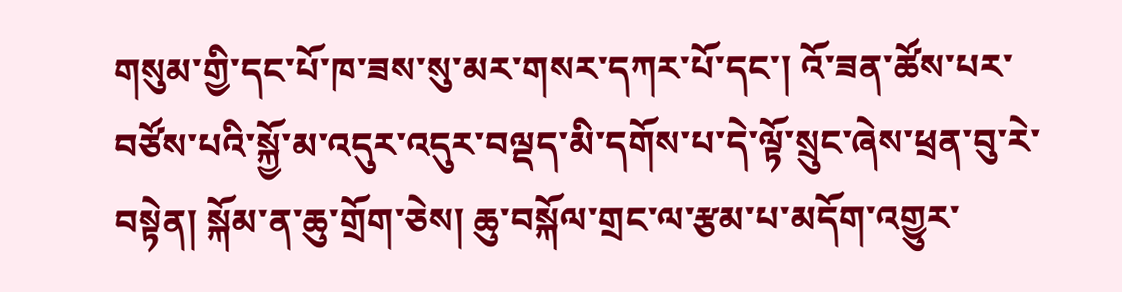གསུམ་གྱི་དང་པོ་ཁ་ཟས་སུ་མར་གསར་དཀར་པོ་དང་། འོ་ཟན་ཚོས་པར་བཙོས་པའི་སྐྱོ་མ་འདུར་འདུར་བལྡད་མི་དགོས་པ་དེ་ལྟོ་སྲུང་ཞེས་ཕྲན་བུ་རེ་བསྟེན། སྐོམ་ན་ཆུ་གྲོག་ཅེས། ཆུ་བསྐོལ་གྲང་ལ་རྩམ་པ་མདོག་འགྱུར་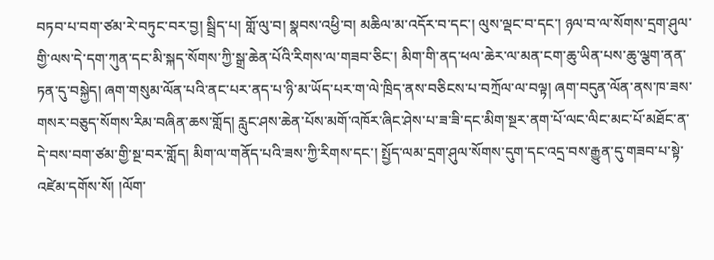བཏབ་པ་བག་ཙམ་རེ་བཏུང་བར་བྱ། སྦྲིད་པ། གློ་ལུ་བ། སྣབས་འཕྱི་བ། མཆིལ་མ་འདོར་བ་དང་། ལུས་ལྡང་བ་དང་། ཉལ་བ་ལ་སོགས་དྲག་ཤུལ་གྱི་ལས་དེ་དག་ཀུན་དང་མི་སྐད་སོགས་ཀྱི་སྒྲ་ཆེན་པོའི་རིགས་ལ་གཟབ་ཅིང་། མིག་གི་ནད་ཕལ་ཆེར་ལ་མན་ངག་ཆུ་ཡིན་པས་ཆུ་ལྕག་ནན་ཏན་དུ་བསྐྱེད། ཞག་གསུམ་ལོན་པའི་ནང་པར་ནད་པ་ཉི་མ་ཡོད་པར་ག་ལེ་ཁྲིད་ནས་བཅིངས་པ་བཀྲོལ་ལ་བལྟ། ཞག་བདུན་ལོན་ནས་ཁ་ཟས་གསར་བཅུད་སོགས་རིམ་བཞིན་ཆས་གློད། རླུང་ཤས་ཆེན་པོས་མགོ་འཁོར་ཞིང་ཤེས་པ་ཟ་ཟི་དང་མིག་སྔར་ནག་པོ་ལང་ལིང་མང་པོ་མཐོང་ན་དེ་བས་བག་ཙམ་གྱི་སྔ་བར་གློད། མིག་ལ་གནོད་པའི་ཟས་ཀྱི་རིགས་དང་། སྤྱོད་ལམ་དྲག་ཤུལ་སོགས་དུག་དང་འདྲ་བས་རྒྱུན་དུ་གཟབ་པ་སྟེ་འཛེམ་དགོས་སོ། །ལོག་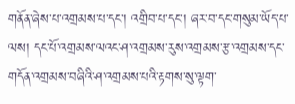གནོན་ཞེས་པ་འགྲམས་པ་དང་། འགྲིབ་པ་དང་། ཞར་བ་དང་གསུམ་ཡོད་པ་ལས། དང་པོ་འགྲམས་ལའང་ཤ་འགྲམས་རུས་འགྲམས་རྩ་འགྲམས་དང་གདོན་འགྲམས་བཞིའི་ཤ་འགྲམས་པའི་རྟགས་སུ་ལྟག་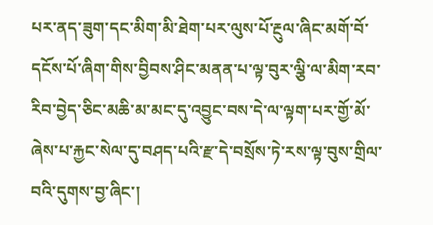པར་ནད་ཟུག་དང་མིག་མི་ཐེག་པར་ལུས་པོ་རྔུལ་ཞིང་མགོ་བོ་དངོས་པོ་ཞིག་གིས་བྱིབས་ཤིང་མནན་པ་ལྟ་བུར་ལྕི་ལ་མིག་རབ་རིབ་བྱེད་ཅིང་མཆི་མ་མང་དུ་འབྱུང་བས་དེ་ལ་ལྟག་པར་གྱོ་མོ་ཞེས་པ་རྐྱང་སེལ་དུ་བཤད་པའི་རྫ་དེ་བསྲོས་ཏེ་རས་ལྟ་བུས་གྲིལ་བའི་དུགས་བྱ་ཞིང་།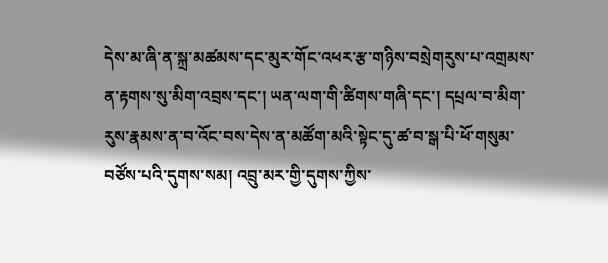དེས་མ་ཞི་ན་སྐྲ་མཚམས་དང་མུར་གོང་འཕར་རྩ་གཉིས་བསྲེགརུས་པ་འགྲམས་ན་རྟགས་སུ་མིག་འབྲས་དང་། ཡན་ལག་གི་ཚིགས་གཞི་དང་། དཔྲལ་བ་མིག་རུས་རྣམས་ན་བ་འོང་བས་དེས་ན་མཚོག་མའི་སྟེང་དུ་ཚ་བ་སྒ་པི་ཕོ་གསུམ་བཙོས་པའི་དུགས་སམ། འབྲུ་མར་གྱི་དུགས་ཀྱིས་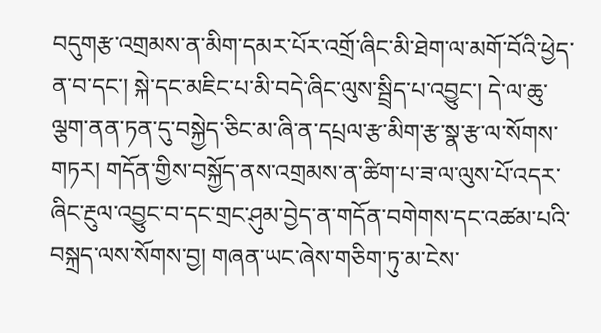བདུགརྩ་འགྲམས་ན་མིག་དམར་པོར་འགྲོ་ཞིང་མི་ཐེག་ལ་མགོ་བོའི་ཕྱེད་ན་བ་དང་། སྐེ་དང་མཇིང་པ་མི་བདེ་ཞིང་ལུས་སྦྲིད་པ་འབྱུང་། དེ་ལ་ཆུ་ལྕག་ནན་ཏན་དུ་བསྐྱེད་ཅིང་མ་ཞི་ན་དཔྲལ་རྩ་མིག་རྩ་སྣ་རྩ་ལ་སོགས་གཏར། གདོན་གྱིས་བསྐྱོད་ནས་འགྲམས་ན་ཚིག་པ་ཟ་ལ་ལུས་པོ་འདར་ཞིང་རྔུལ་འབྱུང་བ་དང་གྲང་ཤུམ་བྱེད་ན་གདོན་བགེགས་དང་འཚམ་པའི་བསྐྲད་ལས་སོགས་བྱ། གཞན་ཡང་ཞེས་གཅིག་ཏུ་མ་ངེས་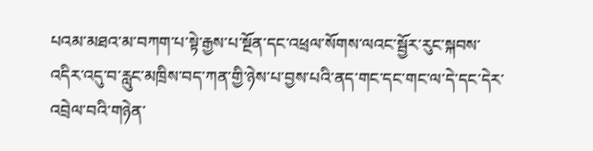པའམ་མཐའ་མ་བཀག་པ་སྟེ་རྒྱས་པ་སྔོན་དང་འཕྲལ་སོགས་ལའང་སྦྱོར་རུང་སྐབས་འདིར་འདུ་བ་རླུང་མཁྲིས་བད་ཀན་གྱི་ཉེས་པ་བྱས་པའི་ནད་གང་དང་གང་ལ་དེ་དང་དེར་འབྲེལ་བའི་གཉེན་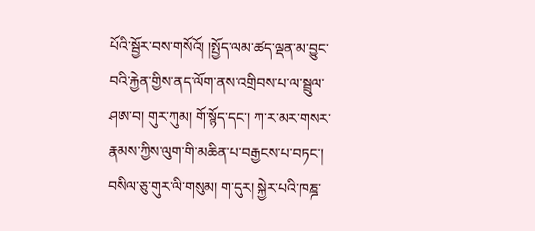པོའི་སྦྱོར་བས་གསོའོ། །སྤྱོད་ལམ་ཚད་ལྡན་མ་བྱུང་བའི་རྐྱེན་གྱིས་ནད་ལོག་ནས་འགྲིབས་པ་ལ་སྦྲུལ་ཤཨ་བ། གུར་ཀུམ། གོ་སྙོད་དང་། ཀ་ར་མར་གསར་རྣམས་ཀྱིས་ལུག་གི་མཆིན་པ་བརྒྱངས་པ་བཏང་། བསིལ་ཅུ་གུར་ལི་གསུམ། ག་དུར། སྐྱེར་པའི་ཁཎྜ་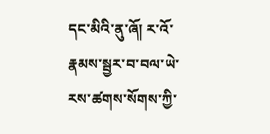དང་མིའི་ནུ་ཞོ། ར་འོ་རྣམས་སྦྱར་བ་བལ་ཡེ་རས་ཚགས་སོགས་ཀྱི་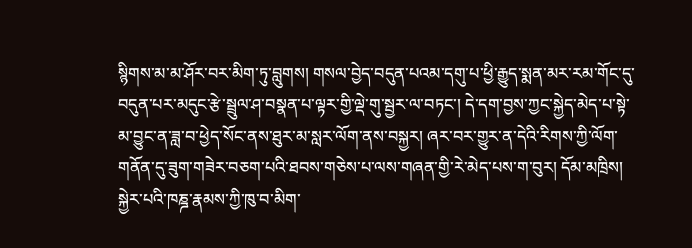སྙིགས་མ་མ་ཤོར་བར་མིག་ཏུ་བླུགས། གསལ་བྱེད་བདུན་པའམ་དགུ་པ་ཕྱི་རྒྱུད་སྨན་མར་རམ་གོང་དུ་བདུན་པར་མདུང་རྩེ་སྦྲུལ་ཤ་བསྣན་པ་ལྟར་གྱི་ལྡེ་གུ་སྦྱར་ལ་བཏང་། དེ་དག་བྱས་ཀྱང་སྐྱེད་མེད་པ་སྟེ་མ་བྱུང་ན་ཟླ་བ་ཕྱེད་སོང་ནས་ཐུར་མ་སླར་ལོག་ནས་བསྐྱར། ཞར་བར་གྱུར་ན་དེའི་རིགས་ཀྱི་ལོག་གནོན་དུ་ཟུག་གཟེར་བཅག་པའི་ཐབས་གཅེས་པ་ལས་གཞན་གྱི་རེ་མེད་པས་ག་བུར། དོམ་མཁྲིས། སྐྱེར་པའི་ཁཎྜ་རྣམས་ཀྱི་ཁུ་བ་མིག་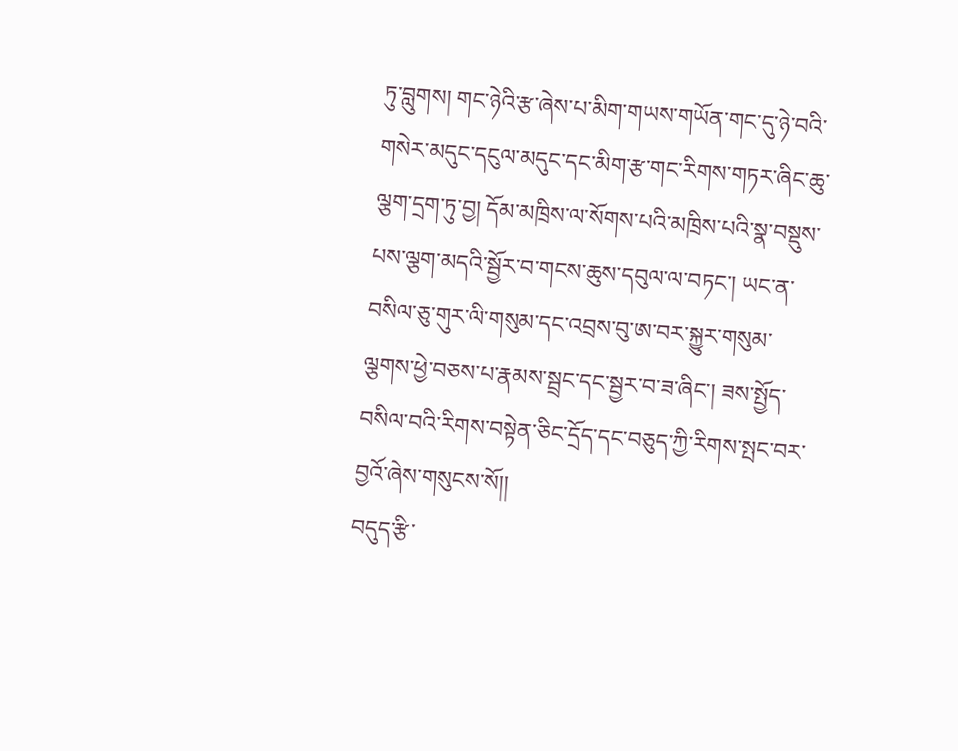ཏུ་བླུགས། གང་ཉེའི་རྩ་ཞེས་པ་མིག་གཡས་གཡོན་གང་དུ་ཉེ་བའི་གསེར་མདུང་དངུལ་མདུང་དང་མིག་རྩ་གང་རིགས་གཏར་ཞིང་ཆུ་ལྕག་དྲག་ཏུ་བྱ། དོམ་མཁྲིས་ལ་སོགས་པའི་མཁྲིས་པའི་སྣ་བསྡུས་པས་ལྕག་མདའི་སྦྱོར་བ་གངས་ཆུས་དབུལ་ལ་བཏང་། ཡང་ན་བསིལ་ཅུ་གུར་ལི་གསུམ་དང་འབྲས་བུ་ཨ་བར་སྐྱུར་གསུམ་ལྕགས་ཕྱེ་བཅས་པ་རྣམས་སྦྲང་དང་སྦྱར་བ་ཟ་ཞིང་། ཟས་སྤྱོད་བསིལ་བའི་རིགས་བསྟེན་ཅིང་དྲོད་དང་བཅུད་ཀྱི་རིགས་སྤང་བར་བྱའོ་ཞེས་གསུངས་སོ།།
བདུད་རྩི་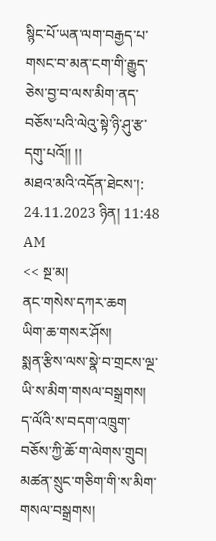སྙིང་པོ་ཡན་ལག་བརྒྱད་པ་གསང་བ་མན་ངག་གི་རྒྱུད་ཅེས་བྱ་བ་ལས་མིག་ནད་བཅོས་པའི་ལེའུ་སྟེ་ཉི་ཤུ་རྩ་དགུ་པའོ།། །།
མཐའ་མའི་འདོན་ཐེངས་།: 24.11.2023 ཉིན། 11:48 AM
<< སྔ་མ།
ནང་གསེས་དཀར་ཆག
ཡིག་ཆ་གསར་ཤོས།
སྨན་རྩིས་ལས་སྣེ་བ་གྲངས་ལྔ་ཡི་ས་མིག་གསལ་བསྒྲགས།
ད་ལོའི་ས་བདག་འཁྲུག་བཅོས་ཀྱི་ཆོ་ག་ལེགས་གྲུབ།
མཚན་སྲུང་གཅིག་གི་ས་མིག་གསལ་བསྒྲགས།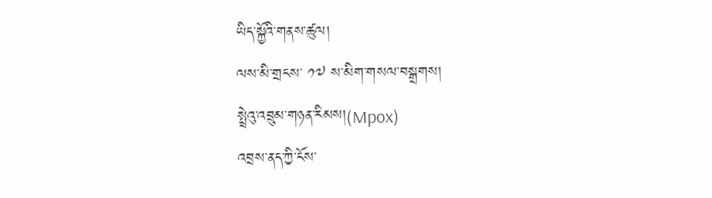ཡིད་སྐྱོའི་གནས་ཚུལ།
ལས་མི་གྲངས་ ༡༧ ས་མིག་གསལ་བསྒྲགས།
སྤྲེའུ་འབྲུམ་གཉན་རིམས།(Mpox)
འབྲས་ནད་ཀྱི་ངོས་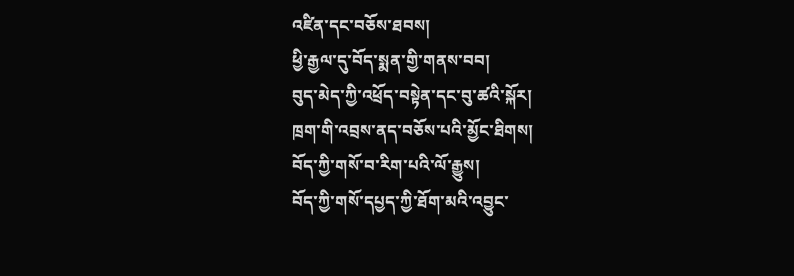འཛིན་དང་བཅོས་ཐབས།
ཕྱི་རྒྱལ་དུ་བོད་སྨན་གྱི་གནས་བབ།
བུད་མེད་ཀྱི་འཕྲོད་བསྟེན་དང་བུ་ཚའི་སྐོར།
ཁྲག་གི་འབྲས་ནད་བཅོས་པའི་མྱོང་ཐིགས།
བོད་ཀྱི་གསོ་བ་རིག་པའི་ལོ་རྒྱུས།
བོད་ཀྱི་གསོ་དཔྱད་ཀྱི་ཐོག་མའི་འབྱུང་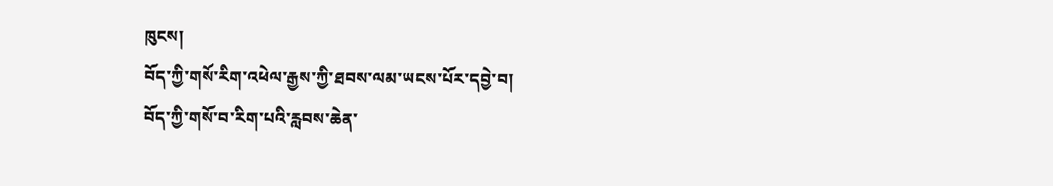ཁུངས།
བོད་ཀྱི་གསོ་རིག་འཕེལ་རྒྱས་ཀྱི་ཐབས་ལམ་ཡངས་པོར་དབྱེ་བ།
བོད་ཀྱི་གསོ་བ་རིག་པའི་རླབས་ཆེན་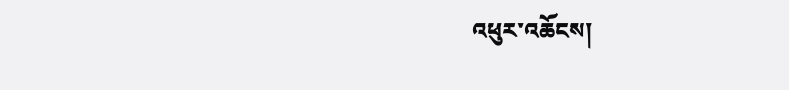འཕུར་འཆོངས།